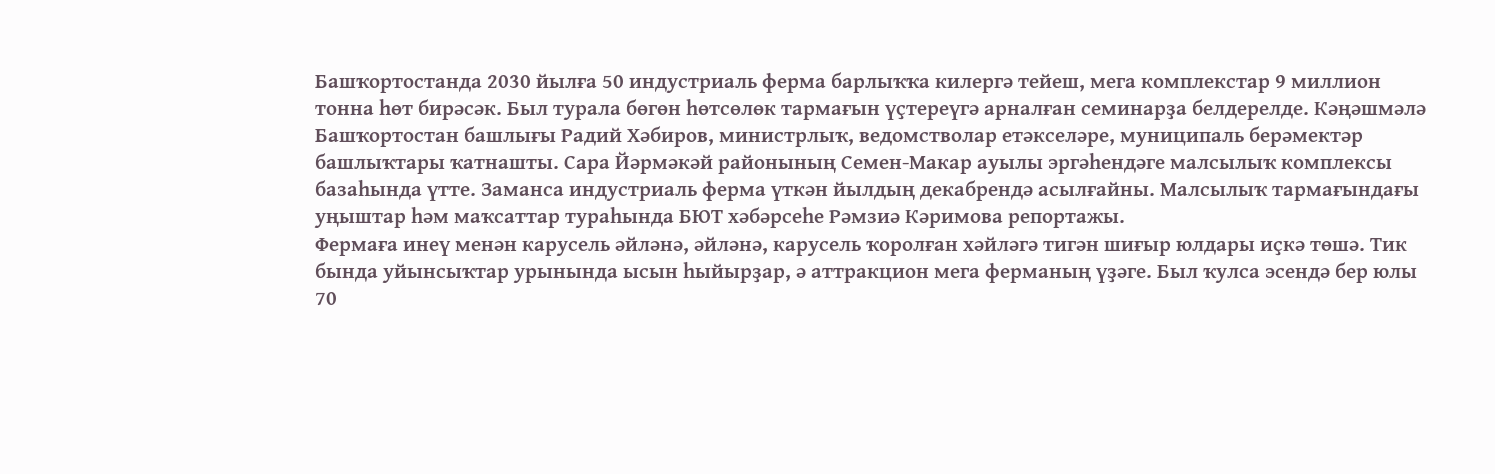Башҡортостанда 2030 йылға 50 индустриаль ферма барлыҡҡа килергә тейеш, мега комплекстар 9 миллион тонна һөт бирәсәк. Был турала бөгөн һөтсөлөк тармағын үҫтереүгә арналған семинарҙа белдерелде. Кәңәшмәлә Башҡортостан башлығы Радий Хәбиров, министрлыҡ, ведомстволар етәкселәре, муниципаль берәмектәр башлыҡтары ҡатнашты. Сара Йәрмәкәй районының Семен-Макар ауылы эргәһендәге малсылыҡ комплексы базаһында үтте. Заманса индустриаль ферма үткән йылдың декабрендә асылғайны. Малсылыҡ тармағындағы уңыштар һәм маҡсаттар тураһында БЮТ хәбәрсеһе Рәмзиә Кәримова репортажы.
Фермаға инеү менән карусель әйләнә, әйләнә, карусель ҡоролған хәйләгә тигән шиғыр юлдары иҫкә төшә. Тик бында уйынсыҡтар урынында ысын һыйырҙар, ә аттракцион мега ферманың үҙәге. Был ҡулса эсендә бер юлы 70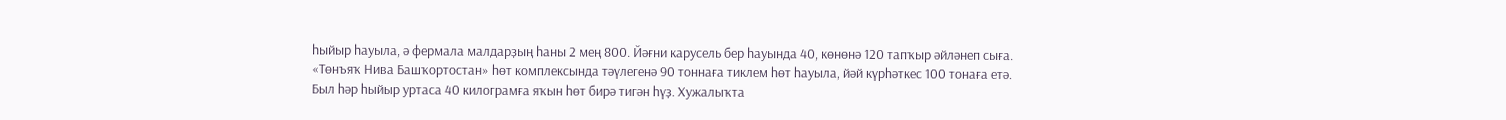һыйыр һауыла, ә фермала малдарҙың һаны 2 мең 800. Йәғни карусель бер һауында 40, көнөнә 120 тапҡыр әйләнеп сыға.
«Төнъяҡ Нива Башҡортостан» һөт комплексында тәүлегенә 90 тоннаға тиклем һөт һауыла, йәй күрһәткес 100 тонаға етә. Был һәр һыйыр уртаса 40 килограмға яҡын һөт бирә тигән һүҙ. Хужалыҡта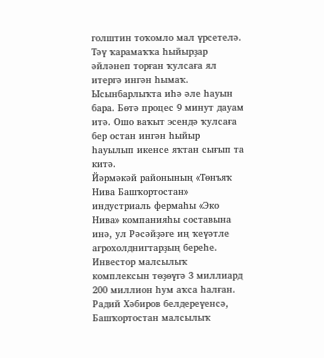голштин тоҡомло мал үрсетелә.
Тәү ҡарамаҡҡа һыйырҙар әйләнеп торған ҡулсаға ял итергә ингән һымаҡ. Ысынбарлыҡта иһә әле һауын бара. Бөтә процес 9 минут дауам итә. Ошо ваҡыт эсендә ҡулсаға бер остан ингән һыйыр һауылып икенсе яҡтан сығып та китә.
Йәрмәкәй районының «Төнъяҡ Нива Башҡортостан» индустриаль фермаһы «Эко Нива» компанияһы составына инә, ул Рәсәйҙәге иң ҡеүәтле агрохолднигтарҙың береһе. Инвестор малсылыҡ комплексын төҙөүгә 3 миллиард 200 миллион һум аҡса һалған. Радий Хәбиров белдереүенсә, Башҡортостан малсылыҡ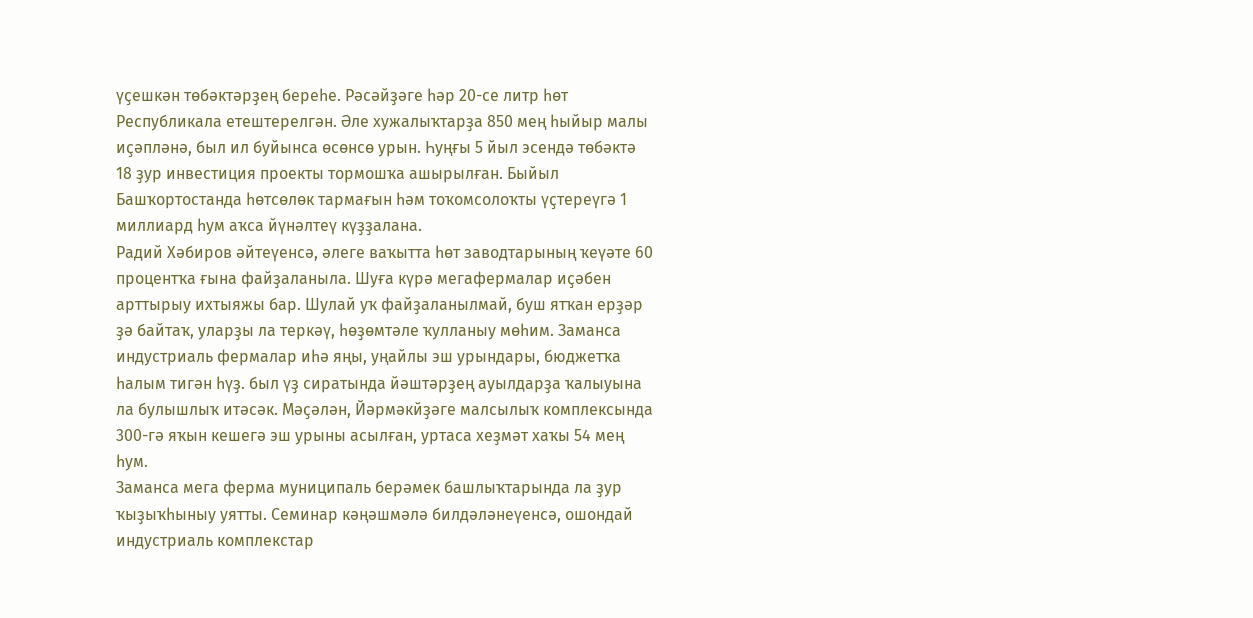үҫешкән төбәктәрҙең береһе. Рәсәйҙәге һәр 20-се литр һөт Республикала етештерелгән. Әле хужалыҡтарҙа 850 мең һыйыр малы иҫәпләнә, был ил буйынса өсөнсө урын. Һуңғы 5 йыл эсендә төбәктә 18 ҙур инвестиция проекты тормошҡа ашырылған. Быйыл Башҡортостанда һөтсөлөк тармағын һәм тоҡомсолоҡты үҫтереүгә 1 миллиард һум аҡса йүнәлтеү күҙҙалана.
Радий Хәбиров әйтеүенсә, әлеге ваҡытта һөт заводтарының ҡеүәте 60 процентҡа ғына файҙаланыла. Шуға күрә мегафермалар иҫәбен арттырыу ихтыяжы бар. Шулай уҡ файҙаланылмай, буш ятҡан ерҙәр ҙә байтаҡ, уларҙы ла теркәү, һөҙөмтәле ҡулланыу мөһим. Заманса индустриаль фермалар иһә яңы, уңайлы эш урындары, бюджетҡа һалым тигән һүҙ. был үҙ сиратында йәштәрҙең ауылдарҙа ҡалыуына ла булышлыҡ итәсәк. Мәҫәлән, Йәрмәкйҙәге малсылыҡ комплексында 300-гә яҡын кешегә эш урыны асылған, уртаса хеҙмәт хаҡы 54 мең һум.
Заманса мега ферма муниципаль берәмек башлыҡтарында ла ҙур ҡыҙыҡһыныу уятты. Семинар кәңәшмәлә билдәләнеүенсә, ошондай индустриаль комплекстар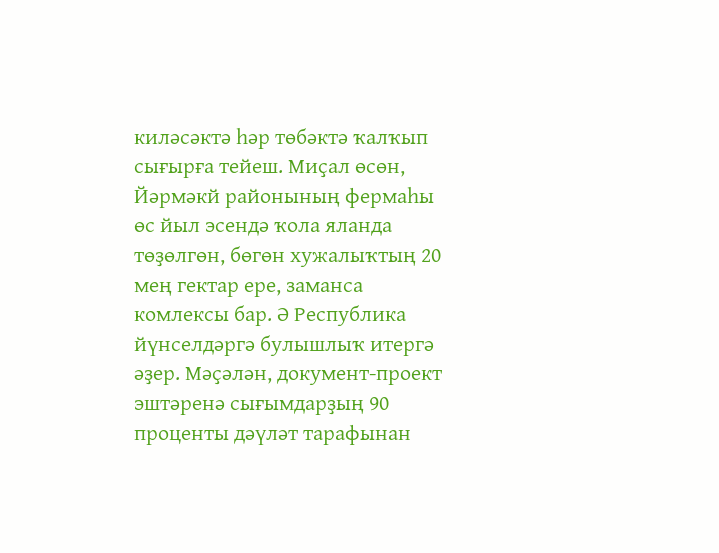киләсәктә һәр төбәктә ҡалҡып сығырға тейеш. Миҫал өсөн, Йәрмәкй районының фермаһы өс йыл эсендә ҡола яланда төҙөлгөн, бөгөн хужалыҡтың 20 мең гектар ере, заманса комлексы бар. Ә Республика йүнселдәргә булышлыҡ итергә әҙер. Мәҫәлән, документ-проект эштәренә сығымдарҙың 90 проценты дәүләт тарафынан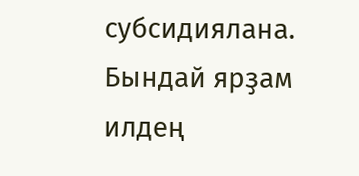субсидиялана. Бындай ярҙам илдең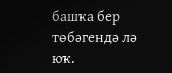башҡа бер төбәгендә лә юҡ.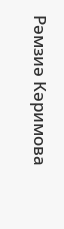Рәмзиә Кәримова